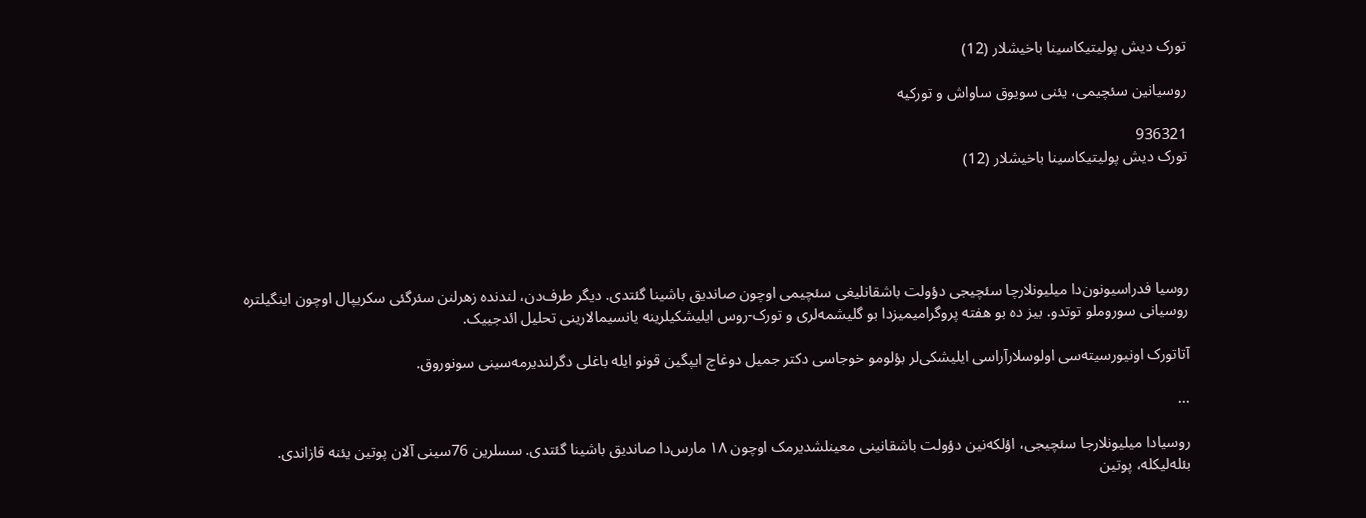تورک دیش پولیتیکاسینا باخیشلار (12)

روسیانین سئچیمی، یئنی سویوق ساواش و تورکیه

936321
تورک دیش پولیتیکاسینا باخیشلار (12)





روسیا فدراسیونون‌دا میلیونلارچا سئچیجی دؤولت باشقانلیغی سئچیمی اوچون صاندیق باشینا گئتدی. دیگر طرف‌دن، لندنده زهرلنن سئرگئی سکریپال اوچون اینگیلتره روسیانی سوروملو توتدو. بیز ده بو هفته پروگرامیمیزدا بو گلیشمه‌لری و تورک-روس ایلیشکیلرینه یانسیمالارینی تحلیل ائدجییک.

آتاتورک اونیورسیته‌سی اولوسلارآراسی ایلیشکی‌لر بؤلومو خوجاسی دکتر جمیل دوغاچ ایپگین قونو ایله باغلی دگرلندیرمه‌سینی سونوروق.

...

روسیادا میلیونلارجا سئچیجی، اؤلکه‌نین دؤولت باشقانینی معینلشدیرمک اوچون ۱۸ مارس‌دا صاندیق باشینا گئتدی. سسلرین 76سینی آلان پوتین یئنه قازاندی. بئله‌لیکله، پوتین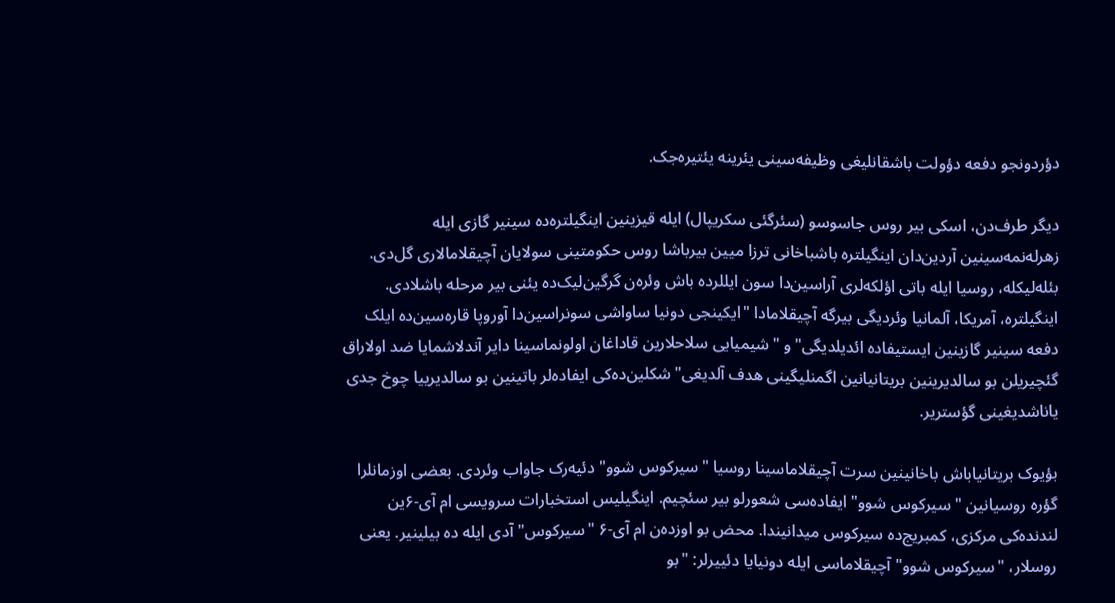دؤردونجو دفعه دؤولت باشقانلیغی وظیفه‌سینی یئرینه یئتیره‌جک.

دیگر طرف‌دن، اسکی بیر روس جاسوسو (سئرگئی سکریپال) ایله قیزینین اینگیلتره‌ده سینیر گازی ایله زهرله‌نمه‌سینین آردین‌دان اینگیلتره باشباخانی ترزا میین بیرباشا روس حکومتینی سولایان آچیقلامالاری گل‌دی. بئله‌لیکله، روسیا ایله باتی اؤلکه‌لری آراسین‌دا سون ایللرده باش وئره‌ن گرگین‌لیک‌ده یئنی بیر مرحله باشلادی. اینگیلتره، آمریکا، آلمانیا وئردیگی بیرگه آچیقلامادا "ایکینجی دونیا ساواشی سونراسین‌دا آوروپا قاره‌سین‌ده ایلک دفعه سینیر گازینین ایستیفاده ائدیلدیگی" و "شیمیایی سلاحلارین قاداغان اولونماسینا دایر آندلاشمایا ضد اولاراق گئچیریلن بو سالدیرینین بریتانیانین اگمنلیگینی هدف آلدیغی" شکلین‌ده‌کی ایفاده‌لر باتینین بو سالدیرییا چوخ جدی یاناشدیغینی گؤستریر.

بؤیوک بریتانیاباش باخانینین سرت آچیقلاماسینا روسیا "سیرکوس شوو" دئیه‌رک جاواب وئردی. بعضی اوزمانلرا گؤره روسیانین " سیرکوس شوو" ایفاده‌سی شعورلو بیر سئچیم. اینگیلیس استخبارات سرویسی ام آی-۶ین لندنده‌کی مرکزی، کمبریج‌ده سیرکوس میدانیندا. محض بو اوزده‌ن ام آی-۶ "سیرکوس" آدی ایله ده بیلینیر. یعنی روسلار، "سیرکوس شوو" آچیقلاماسی ایله دونیایا دئییرلر: "بو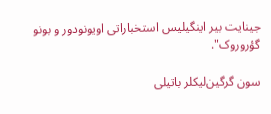جینایت بیر اینگیلیس استخباراتی اویونودور و بونو گؤروروک".

سون گرگین‌لیکلر باتیلی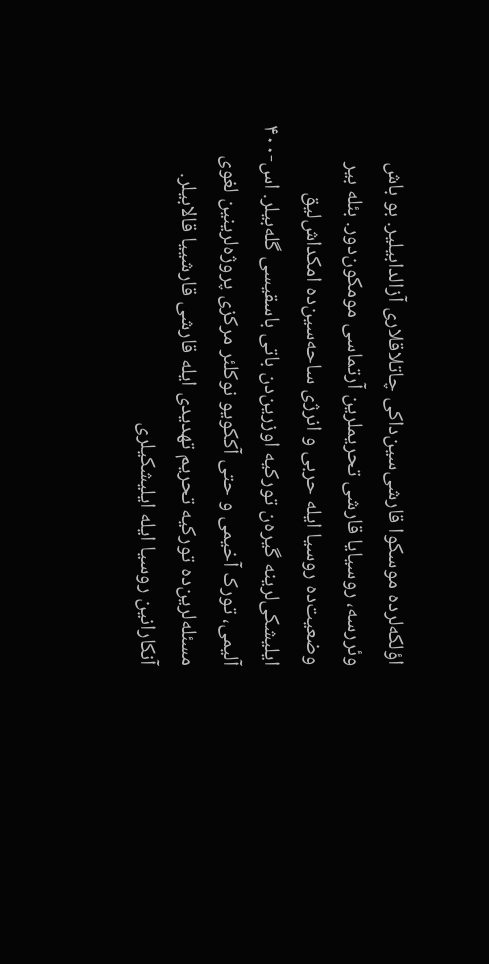اؤلکه‌لر‌ده موسکوا قارشی‌سین‌داکی چاتلاقلاری آزالدابیلیر. بو باش وئررسه، روسیایا قارشی تحریملرین آرتماسی مومکون‌دور. بئله بیر وضعیت‌ده روسیا ایله حربی و انرژی ساحه‌سین‌ده امکداش‌لیق ایلیشکی‌لرینه گیره‌ن تورکیه اوزرین‌دن باتی باسقیسی گله‌بیلر. اس-۴۰۰ آلیمی، تورک آخیمی و حتی آککویو نوکلئر مرکزی پروژه‌لرینین لغوی مسئله‌لرین‌ده تورکیه تحریم تهدیدی ایله قارشی قارشییا قالابیلر. آنکارانین روسیا ایله ایلیشکیلری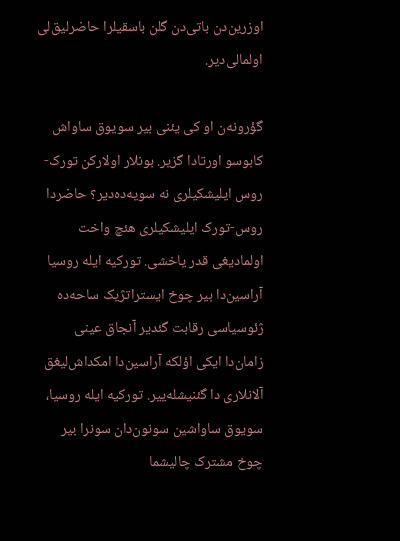اوزرین‌دن باتی‌دن گلن باسقیلرا حاضرلیق‌لی اولمالی‌دیر.

گؤرونه‌ن او کی یئنی بیر سویوق ساواش کابوسو اورتادا گزیر. بونلار اولارکن تورک-روس ایلیشکیلری نه سویه‌ده‌دیر؟ حاضردا روس-تورک ایلیشکیلری هئچ واخت اولمادیغی قدر یاخشی. تورکیه ایله روسیا آراسین‌دا بیر چوخ ایستراتژیک ساحه‌ده ژئوسیاسی رقابت گئدیر آنجاق عینی زامان‌دا ایکی اؤلکه آراسین‌دا امکداش‌لیغق آلانلاری دا گئنیشله‌ییر. تورکیه ایله روسیا، سویوق ساواشین سونون‌دان سونرا بیر چوخ مشترک چالیشما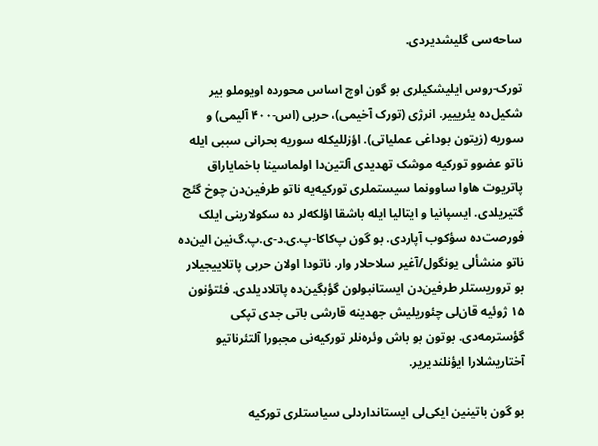ساحه‌سی گلیشدیردی.

تورک-روس ایلیشکیلری بو گون اوچ اساس محورده اویوملو بیر شکیل‌ده یئریییر. انرژی (تورک آخیمی)، حربی (اس-۴۰۰ آلیمی) و سوریه (زیتون بوداغی عملیاتی). اؤزللیکله سوریه بحرانی سببی ایله ناتو عضوو تورکیه موشک تهدیدی آلتین‌دا اولماسینا باخمایاراق پاتریوت هاوا ساوونما سیستملری تورکیه‌یه ناتو طرفین‌دن چوخ گئج گتیریلدی. ایسپانیا و ایتالیا ایله باشقا اؤلکه‌لر ده سکولارینی ایلک فورصت‌ده سؤکوب آپاردی. بو گون پ‌کاکا-پ.ی.د-ی.پ.گ‌نین الین‌ده ناتو منشأ‌لی یونگول/آغیر سلاحلار وار. ناتو‌دا اولان حربی پاتلاییجیلار بو تروریستلر طرفین‌دن ایستانبولون گؤبگین‌ده پاتلادیلدی. فئتؤنون ۱۵ ژوئیه قان‌لی چئوریلیش جهدینه قارشی باتی جدی تپکی گؤسترمه‌دی. بوتون بو باش وئره‌نلر تورکیه‌نی مجبورا آلتئرناتیو آختاریشلارا ایؤنلندیریر.

بو گون باتینین ایکی‌لی ایستاندارد‌لی سیاستلری تورکیه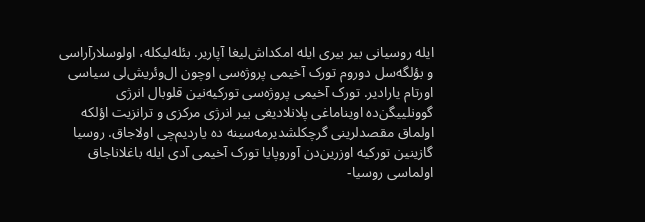ایله روسیانی بیر بیری ایله امکداش‌لیغا آپاریر. بئله‌لیکله، اولوسلارآراسی و بؤلگه‌سل دوروم تورک آخیمی پروژه‌سی اوچون ال‌وئریش‌لی سیاسی اورتام یارادیر. تورک آخیمی پروژه‌سی تورکیه‌نین قلوبال انرژی گوونلییگن‌ده اویناماغی پلانلادیغی بیر انرژی مرکزی و ترانزیت اؤلکه اولماق مقصدلرینی گرچکلشدیرمه‌سینه ده یاردیم‌چی اولاجاق. روسیا گازینین تورکیه اوزرین‌دن آوروپایا تورک آخیمی آدی ایله باغلاناجاق اولماسی روسیا-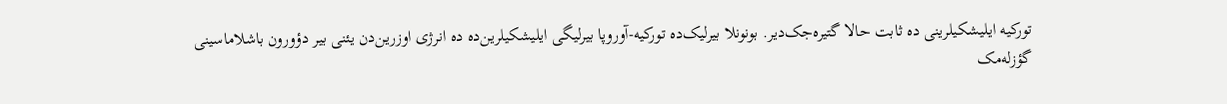تورکیه ایلیشکیلرینی ده ثابت حالا گتیره‌جک‌دیر. بونونلا بیرلیک‌ده تورکیه-آوروپا بیرلیگی ایلیشکیلرین‌ده ده انرژی اوزرین‌دن یئنی بیر دؤورون باشلاماسینی گؤزله‌مک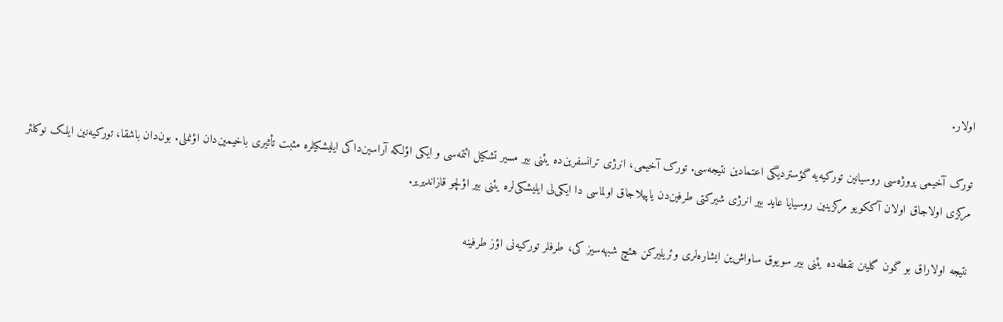اولار.

تورک آخیمی پروژه‌سی روسیانین تورکیه‌یه گؤستردیگی اعتمادین نتیجه‌سی. تورک آخیمی، انرژی ترانسفرین‌ده یئنی بیر مسیر تشکیل ائتمه‌سی و ایکی اؤلکه آراسین‌داکی ایلیشکیلره مثبت تأثیری باخیمین‌دان اؤنملی. بون‌دان باشقا، تورکیه‌نین ایلک نوکلئر مرکزی اولاجاق اولان آککویو مرکزینین روسیایا عاید بیر انرژی شیرکتی طرفین‌دن یاپیلاجاق اولماسی دا ایکی‌لی ایلیشکی‌لره یئنی بیر اؤلچو قازاندیریر.

نتیجه اولاراق بو گون گلینن نقطه‌ده یئنی بیر سویوق ساواش‌ین ایشاره‌لری وئریلیرکن هئچ شبهه‌سیز کی، طرفلر تورکیه‌نی اؤز طرفینه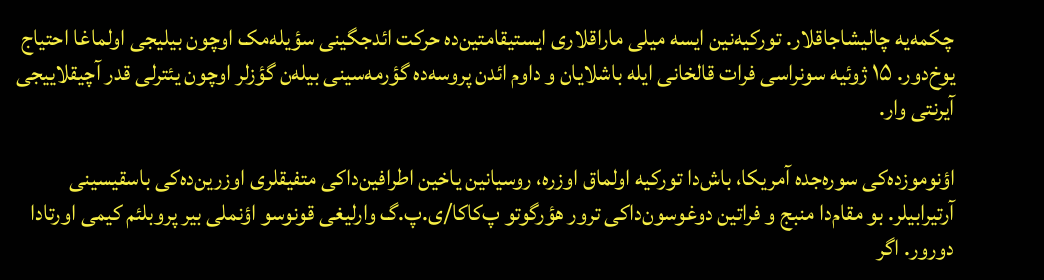چکمه‌یه چالیشاجاقلار. تورکیه‌نین ایسه میلی ماراقلاری ایستیقامتین‌ده حرکت ائدجگینی سؤیله‌مک اوچون بیلیجی اولماغا احتیاج یوخ‌دور. ۱۵ ژوئیه سونراسی فرات قالخانی ایله باشلایان و داوم ائد‌ن پروسه‌ده گؤرمه‌سینی بیله‌ن گؤزلر اوچون یئترلی قدر آچیقلاییجی آیرنتی وار.

اؤنوموزده‌کی سوره‌جده آمریکا، باش‌دا تورکیه اولماق اوزره، روسیانین یاخین اطرافین‌داکی متفیقلری اوزرین‌ده‌کی باسقیسینی آرتیرابیلر. بو مقام‌دا منبج و فراتین دوغوسون‌دا‌کی ترور هؤرگوتو پ‌کاکا/ی.پ.گ وارلیغی قونوسو اؤنملی بیر پروبلئم کیمی اورتادا دورور. اگر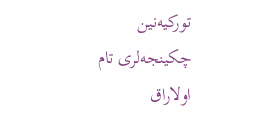تورکیه‌نین چکینجه‌لری تام اولاراق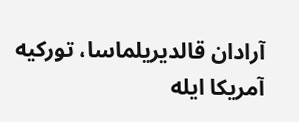آرادان قالدیریلماسا، تورکیه آمریکا ایله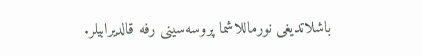باشلاتدیغی نورماللاشما پروسه‌سینی رفه قالدیرابیلر.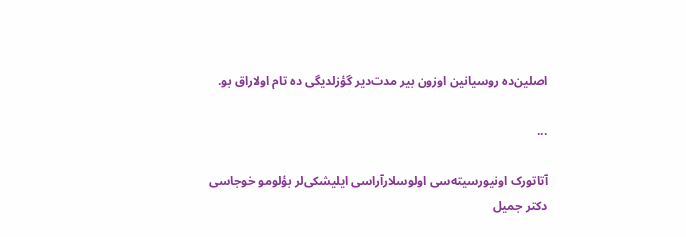اصلین‌ده روسیانین اوزون بیر مدت‌دیر گؤزلدیگی ده تام اولاراق بو.

...

آتاتورک اونیورسیته‌سی اولوسلارآراسی ایلیشکی‌لر بؤلومو خوجاسی دکتر جمیل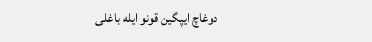دوغاچ ایپگین قونو ایله باغلی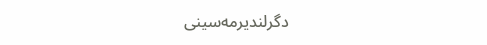دگرلندیرمه‌سینی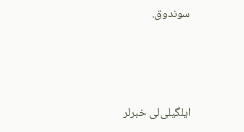سوندوق.



ایلگیلی‌لی خبرلر